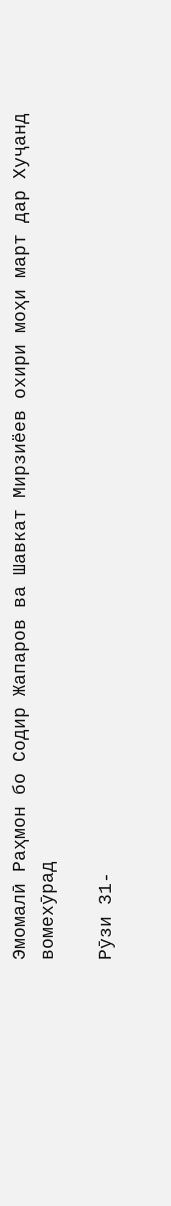Эмомалӣ Раҳмон бо Содир Жапаров ва Шавкат Мирзиёев охири моҳи март дар Хуҷанд вомехӯрад

Рӯзи 31-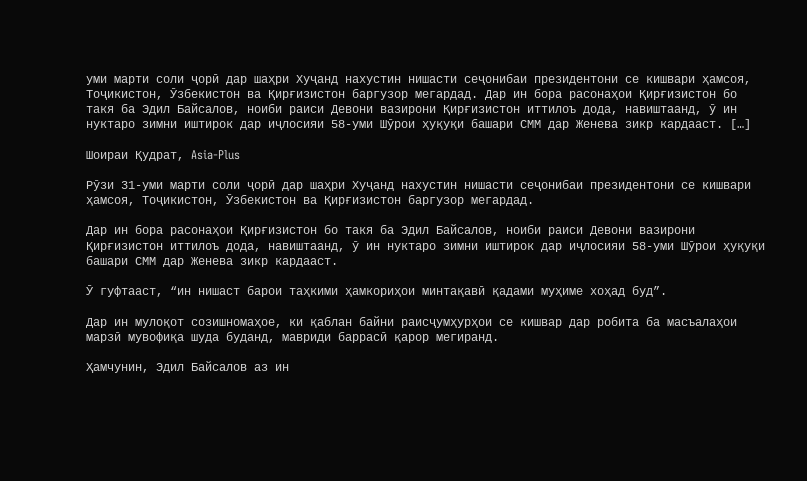уми марти соли ҷорӣ дар шаҳри Хуҷанд нахустин нишасти сеҷонибаи президентони се кишвари ҳамсоя, Тоҷикистон, Ӯзбекистон ва Қирғизистон баргузор мегардад. Дар ин бора расонаҳои Қирғизистон бо такя ба Эдил Байсалов, ноиби раиси Девони вазирони Қирғизистон иттилоъ дода, навиштаанд, ӯ ин нуктаро зимни иштирок дар иҷлосияи 58-уми Шӯрои ҳуқуқи башари СММ дар Женева зикр кардааст. […]

Шоираи Қудрат, Asia-Plus

Рӯзи 31-уми марти соли ҷорӣ дар шаҳри Хуҷанд нахустин нишасти сеҷонибаи президентони се кишвари ҳамсоя, Тоҷикистон, Ӯзбекистон ва Қирғизистон баргузор мегардад.

Дар ин бора расонаҳои Қирғизистон бо такя ба Эдил Байсалов, ноиби раиси Девони вазирони Қирғизистон иттилоъ дода, навиштаанд, ӯ ин нуктаро зимни иштирок дар иҷлосияи 58-уми Шӯрои ҳуқуқи башари СММ дар Женева зикр кардааст.

Ӯ гуфтааст, “ин нишаст барои таҳкими ҳамкориҳои минтақавӣ қадами муҳиме хоҳад буд”.

Дар ин мулоқот созишномаҳое, ки қаблан байни раисҷумҳурҳои се кишвар дар робита ба масъалаҳои марзӣ мувофиқа шуда буданд, мавриди баррасӣ қарор мегиранд.

Ҳамчунин, Эдил Байсалов аз ин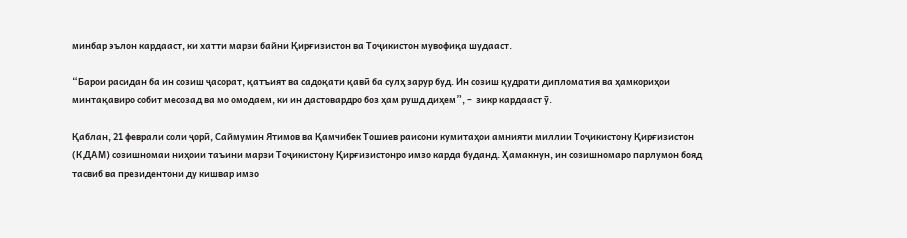минбар эълон кардааст, ки хатти марзи байни Қирғизистон ва Тоҷикистон мувофиқа шудааст.

“Барои расидан ба ин созиш ҷасорат, қатъият ва садоқати қавӣ ба сулҳ зарур буд. Ин созиш қудрати дипломатия ва ҳамкориҳои минтақавиро собит месозад ва мо омодаем, ки ин дастовардро боз ҳам рушд диҳем”, –  зикр кардааст ӯ.

Қаблан, 21 феврали соли ҷорӣ, Саймумин Ятимов ва Қамчибек Тошиев раисони кумитаҳои амнияти миллии Тоҷикистону Қирғизистон (КДАМ) созишномаи ниҳоии таъини марзи Тоҷикистону Қирғизистонро имзо карда буданд. Ҳамакнун, ин созишномаро парлумон бояд тасвиб ва президентони ду кишвар имзо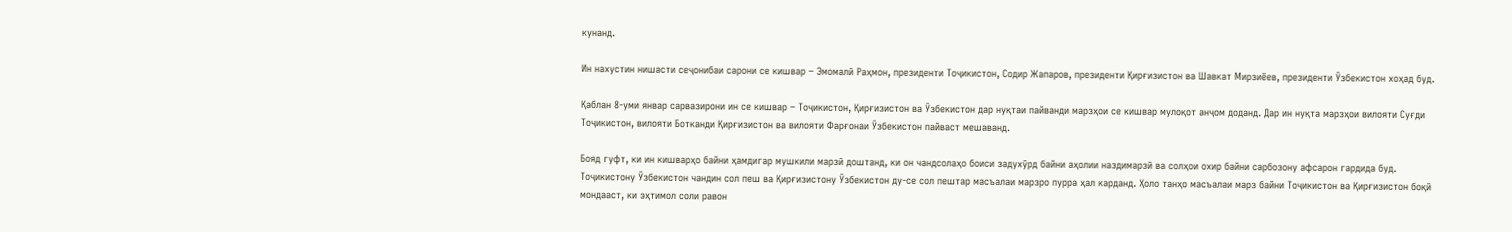кунанд.

Ин нахустин нишасти сеҷонибаи сарони се кишвар – Эмомалӣ Раҳмон, президенти Тоҷикистон, Содир Жапаров, президенти Қирғизистон ва Шавкат Мирзиёев, президенти Ӯзбекистон хоҳад буд.

Қаблан 8-уми январ сарвазирони ин се кишвар – Тоҷикистон, Қирғизистон ва Ӯзбекистон дар нуқтаи пайванди марзҳои се кишвар мулоқот анҷом доданд. Дар ин нуқта марзҳои вилояти Суғди Тоҷикистон, вилояти Ботканди Қирғизистон ва вилояти Фарғонаи Ӯзбекистон пайваст мешаванд.

Бояд гуфт, ки ин кишварҳо байни ҳамдигар мушкили марзӣ доштанд, ки он чандсолаҳо боиси задухӯрд байни аҳолии наздимарзӣ ва солҳои охир байни сарбозону афсарон гардида буд. Тоҷикистону Ӯзбекистон чандин сол пеш ва Қирғизистону Ӯзбекистон ду-се сол пештар масъалаи марзро пурра ҳал карданд. Ҳоло танҳо масъалаи марз байни Тоҷикистон ва Қирғизистон боқӣ мондааст, ки эҳтимол соли равон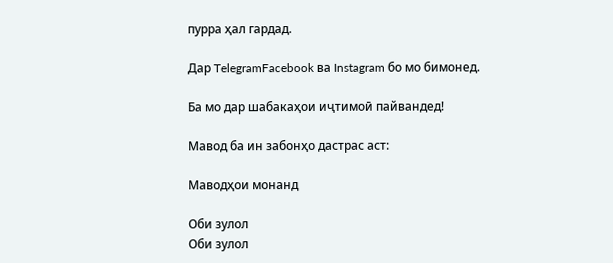пурра ҳал гардад.

Дар TelegramFacebook ва Instagram бо мо бимонед.

Ба мо дар шабакаҳои иҷтимоӣ пайвандед!

Мавод ба ин забонҳо дастрас аст:

Маводҳои монанд

Оби зулол
Оби зулол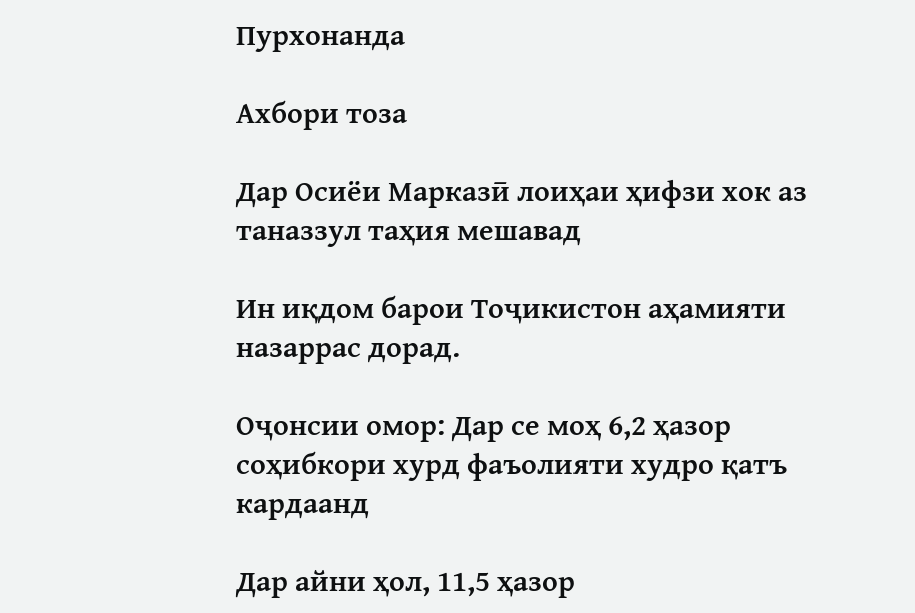Пурхонанда

Ахбори тоза

Дар Осиёи Марказӣ лоиҳаи ҳифзи хок аз таназзул таҳия мешавад

Ин иқдом барои Тоҷикистон аҳамияти назаррас дорад.

Оҷонсии омор: Дар се моҳ 6,2 ҳазор соҳибкори хурд фаъолияти худро қатъ кардаанд

Дар айни ҳол, 11,5 ҳазор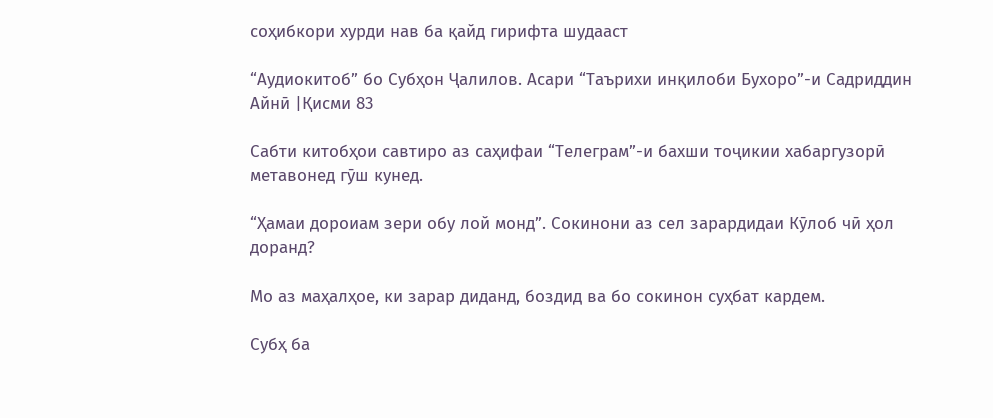соҳибкори хурди нав ба қайд гирифта шудааст

“Аудиокитоб” бо Субҳон Ҷалилов. Асари “Таърихи инқилоби Бухоро”-и Садриддин Айнӣ |Қисми 83

Cабти китобҳои савтиро аз саҳифаи “Телеграм”-и бахши тоҷикии хабаргузорӣ метавонед гӯш кунед.

“Ҳамаи дороиам зери обу лой монд”. Сокинони аз сел зарардидаи Кӯлоб чӣ ҳол доранд?

Мо аз маҳалҳое, ки зарар диданд, боздид ва бо сокинон суҳбат кардем.

Субҳ ба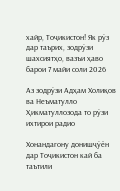хайр, Тоҷикистон! Як рӯз дар таърих, зодрӯзи шахсиятҳо, вазъи ҳаво барои 7 майи соли 2026

Аз зодрӯзи Адҳам Холиқов ва Неъматулло Ҳикматуллозода то рӯзи ихтирои радио

Хонандагону донишҷӯён дар Тоҷикистон кай ба таътили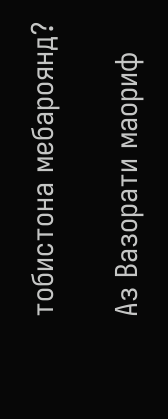тобистона мебароянд?

Аз Вазорати маориф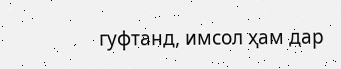гуфтанд, имсол ҳам дар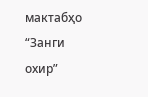мактабҳо “Занги охир”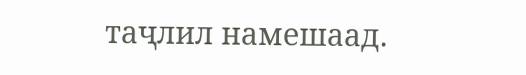таҷлил намешаад.